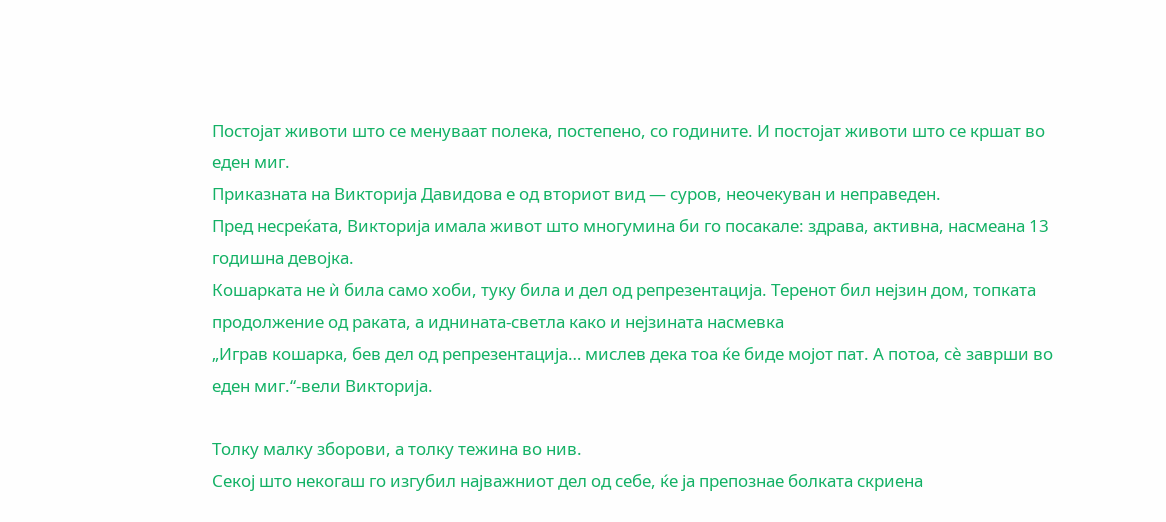Постојат животи што се менуваат полека, постепено, со годините. И постојат животи што се кршат во еден миг.
Приказната на Викторија Давидова е од вториот вид — суров, неочекуван и неправеден.
Пред несреќата, Викторија имала живот што многумина би го посакале: здрава, активна, насмеана 13 годишна девојка.
Кошарката не ѝ била само хоби, туку била и дел од репрезентација. Теренот бил нејзин дом, топката продолжение од раката, а иднината-светла како и нејзината насмевка
„Играв кошарка, бев дел од репрезентација… мислев дека тоа ќе биде мојот пат. А потоа, сè заврши во еден миг.“-вели Викторија.

Толку малку зборови, а толку тежина во нив.
Секој што некогаш го изгубил најважниот дел од себе, ќе ја препознае болката скриена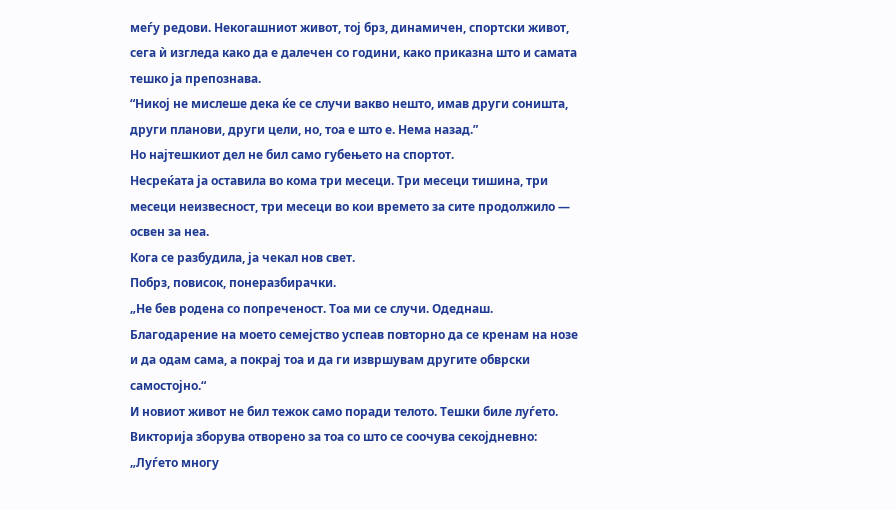меѓу редови. Некогашниот живот, тој брз, динамичен, спортски живот, сега ѝ изгледа како да е далечен со години, како приказна што и самата тешко ја препознава.
“Никој не мислеше дека ќе се случи вакво нешто, имав други соништа, други планови, други цели, но, тоа е што е. Нема назад.”
Но најтешкиот дел не бил само губењето на спортот.
Несреќата ја оставила во кома три месеци. Три месеци тишина, три месеци неизвесност, три месеци во кои времето за сите продолжило — освен за неа.
Кога се разбудила, ја чекал нов свет.
Побрз, повисок, понеразбирачки.
„Не бев родена со попреченост. Тоа ми се случи. Одеднаш. Благодарение на моето семејство успеав повторно да се кренам на нозе и да одам сама, а покрај тоа и да ги извршувам другите обврски самостојно.“
И новиот живот не бил тежок само поради телото. Тешки биле луѓето.
Викторија зборува отворено за тоа со што се соочува секојдневно:
„Луѓето многу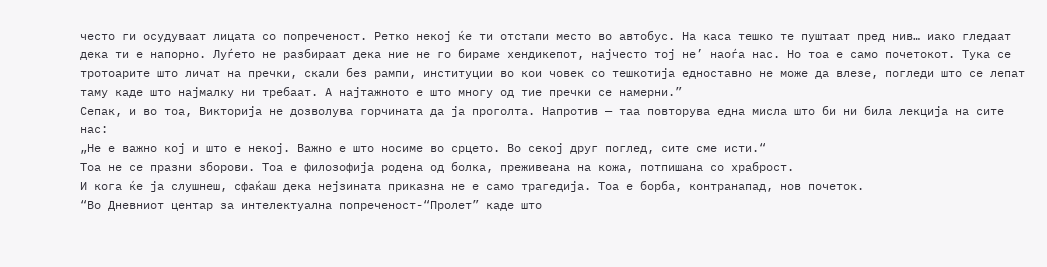често ги осудуваат лицата со попреченост. Ретко некој ќе ти отстапи место во автобус. На каса тешко те пуштаат пред нив… иако гледаат дека ти е напорно. Луѓето не разбираат дека ние не го бираме хендикепот, најчесто тој не’ наоѓа нас. Но тоа е само почетокот. Тука се тротоарите што личат на пречки, скали без рампи, институции во кои човек со тешкотија едноставно не може да влезе, погледи што се лепат таму каде што најмалку ни требаат. А најтажното е што многу од тие пречки се намерни.”
Сепак, и во тоа, Викторија не дозволува горчината да ја проголта. Напротив — таа повторува една мисла што би ни била лекција на сите нас:
„Не е важно кој и што е некој. Важно е што носиме во срцето. Во секој друг поглед, сите сме исти.“
Тоа не се празни зборови. Тоа е филозофија родена од болка, преживеана на кожа, потпишана со храброст.
И кога ќе ја слушнеш, сфаќаш дека нејзината приказна не е само трагедија. Тоа е борба, контранапад, нов почеток.
“Во Дневниот центар за интелектуална попреченост-“Пролет” каде што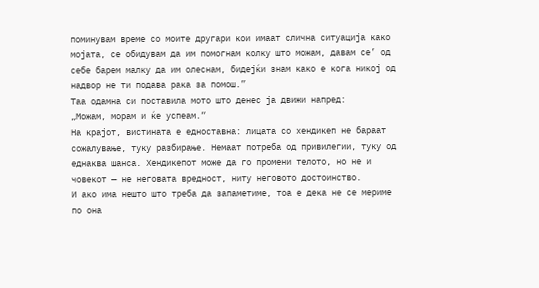поминувам време со моите другари кои имаат слична ситуација како мојата, се обидувам да им помогнам колку што можам, давам се’ од себе барем малку да им олеснам, бидејќи знам како е кога никој од надвор не ти подава рака за помош.”
Таа одамна си поставила мото што денес ја движи напред:
„Можам, морам и ќе успеам.“
На крајот, вистината е едноставна: лицата со хендикеп не бараат сожалување, туку разбирање. Немаат потреба од привилегии, туку од еднаква шанса. Хендикепот може да го промени телото, но не и човекот — не неговата вредност, ниту неговото достоинство.
И ако има нешто што треба да запаметиме, тоа е дека не се мериме по она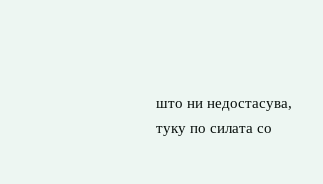што ни недостасува, туку по силата со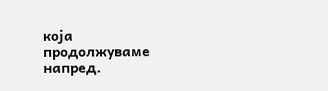која продолжуваме напред.